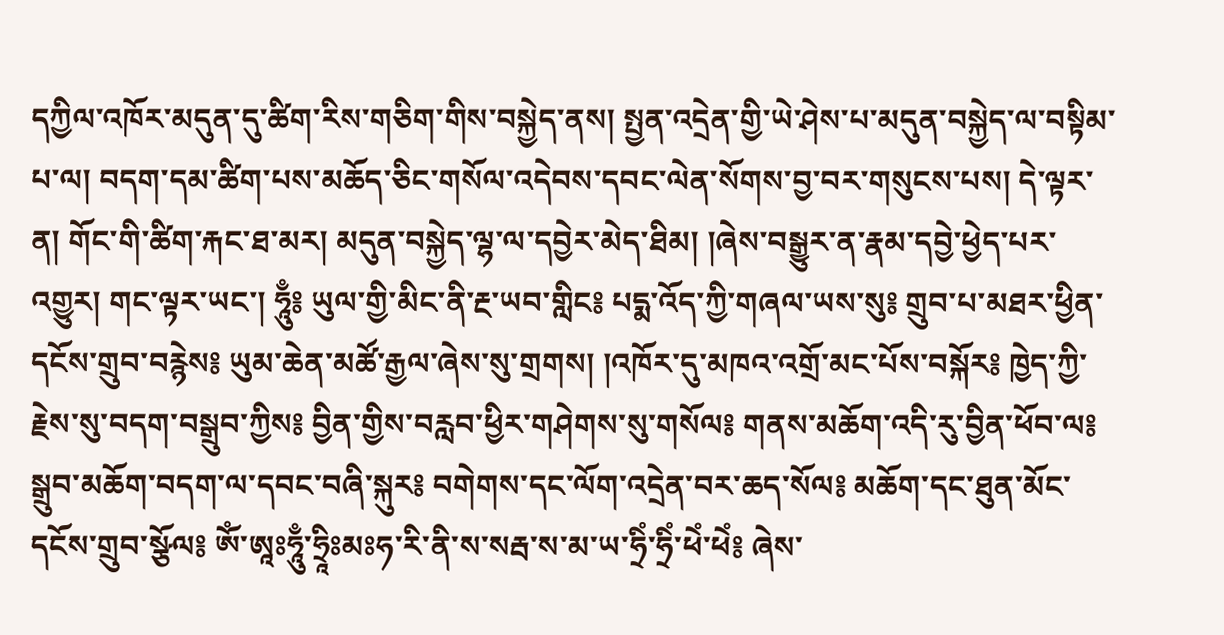དཀྱིལ་འཁོར་མདུན་དུ་ཚིག་རིས་གཅིག་གིས་བསྐྱེད་ནས། སྤྱན་འདྲེན་གྱི་ཡེ་ཤེས་པ་མདུན་བསྐྱེད་ལ་བསྟིམ་པ་ལ། བདག་དམ་ཚིག་པས་མཆོད་ཅིང་གསོལ་འདེབས་དབང་ལེན་སོགས་བྱ་བར་གསུངས་པས། དེ་ལྟར་ན། གོང་གི་ཚིག་རྐང་ཐ་མར། མདུན་བསྐྱེད་ལྷ་ལ་དབྱེར་མེད་ཐིམ། །ཞེས་བསྒྱུར་ན་རྣམ་དབྱེ་ཕྱེད་པར་འགྱུར། གང་ལྟར་ཡང་། ཧཱུྃ༔ ཡུལ་གྱི་མིང་ནི་རྔ་ཡབ་གླིང༔ པདྨ་འོད་ཀྱི་གཞལ་ཡས་སུ༔ གྲུབ་པ་མཐར་ཕྱིན་དངོས་གྲུབ་བརྙེས༔ ཡུམ་ཆེན་མཚོ་རྒྱལ་ཞེས་སུ་གྲགས། །འཁོར་དུ་མཁའ་འགྲོ་མང་པོས་བསྐོར༔ ཁྱེད་ཀྱི་རྗེས་སུ་བདག་བསྒྲུབ་ཀྱིས༔ བྱིན་གྱིས་བརླབ་ཕྱིར་གཤེགས་སུ་གསོལ༔ གནས་མཆོག་འདི་རུ་བྱིན་ཕོབ་ལ༔ སྒྲུབ་མཆོག་བདག་ལ་དབང་བཞི་སྐུར༔ བགེགས་དང་ལོག་འདྲེན་བར་ཆད་སོལ༔ མཆོག་དང་ཐུན་མོང་དངོས་གྲུབ་སྩོལ༔ ཨོཾ་ཨཱཿཧཱུྃ་ཧྲཱིཿམཿཧ་རི་ནི་ས་སརྦ་ས་མ་ཡ་ཧྲིཾ་ཧྲིཾ་ཕེཾ་ཕེཾ༔ ཞེས་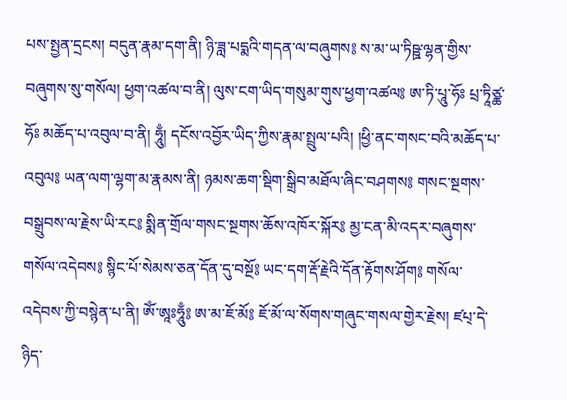པས་སྤྱན་དྲངས། བདུན་རྣམ་དག་ནི། ཉི་ཟླ་པདྨའི་གདན་ལ་བཞུགས༔ ས་མ་ཡ་ཏིཥྛ་ལྷན་གྱིས་བཞུགས་སུ་གསོལ། ཕྱག་འཚལ་བ་ནི། ལུས་ངག་ཡིད་གསུམ་གུས་ཕྱག་འཚལ༔ ཨ་ཏི་པཱུ་ཧོཿ པྲ་ཏཱིཙྪ་ཧོཿ མཆོད་པ་འབུལ་བ་ནི། ཧཱུྃ། དངོས་འབྱོར་ཡིད་ཀྱིས་རྣམ་སྤྲུལ་པའི། །ཕྱི་ནང་གསང་བའི་མཆོད་པ་འབུལ༔ ཡན་ལག་ལྷག་མ་རྣམས་ནི། ཉམས་ཆག་སྡིག་སྒྲིབ་མཐོལ་ཞིང་བཤགས༔ གསང་སྔགས་བསྒྲུབས་ལ་རྗེས་ཡི་རང༔ སྨིན་གྲོལ་གསང་སྔགས་ཆོས་འཁོར་སྐོར༔ མྱ་ངན་མི་འདར་བཞུགས་གསོལ་འདེབས༔ སྙིང་པོ་སེམས་ཅན་དོན་དུ་བསྔོ༔ ཡང་དག་རྡོ་རྗེའི་དོན་རྟོགས་ཤོག༔ གསོལ་འདེབས་ཀྱི་བསྙེན་པ་ནི། ཨོཾ་ཨཱཿཧཱུྃ༔ ཨ་མ་ཇོ་མོ༔ ཇོ་མོ་ལ་སོགས་གཞུང་གསལ་གྱེར་རྗེས། ཛཔ྄་དེ་ཉིད་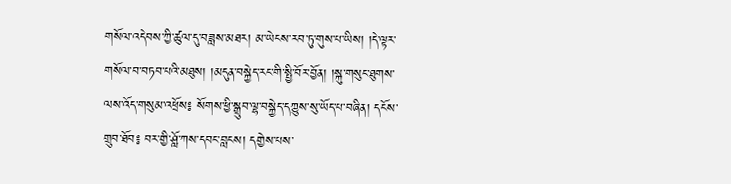གསོལ་འདེབས་ཀྱི་ཚུལ་དུ་བཟླས་མཐར། མ་ཡེངས་རབ་ཏུ་གུས་པ་ཡིས། །དེ་ལྟར་གསོལ་བ་བཏབ་པའི་མཐུས། །མདུན་བསྐྱེད་རང་གི་སྤྱི་བོར་བྱོན། །སྐུ་གསུང་ཐུགས་ལས་འོད་གསུམ་འཕྲོས༔ སོགས་ཕྱི་སྒྲུབ་ལྷ་བསྐྱེད་དཀྱུས་སུ་ཡོད་པ་བཞིན། དངོས་གྲུབ་ཐོབ༔ བར་གྱི་ཤློ་ཀས་དབང་བླངས། དགྱེས་པས་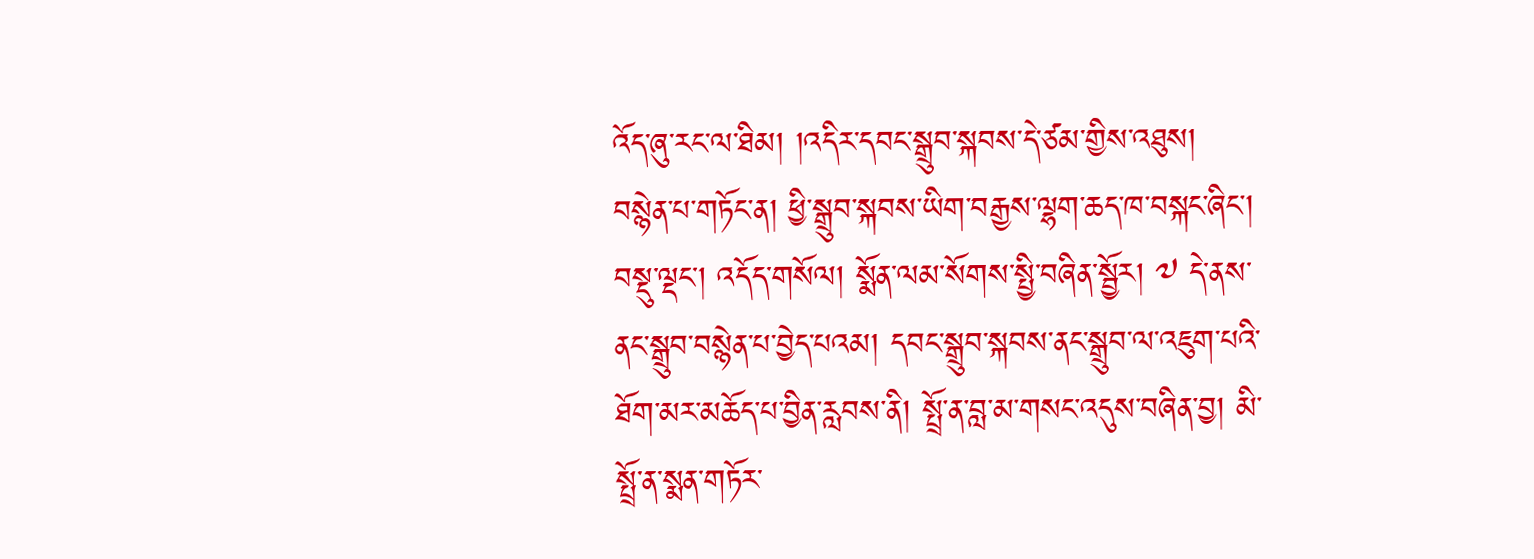འོད་ཞུ་རང་ལ་ཐིམ། །འདིར་དབང་སྒྲུབ་སྐབས་དེ་ཙམ་གྱིས་འཐུས། བསྙེན་པ་གཏོང་ན། ཕྱི་སྒྲུབ་སྐབས་ཡིག་བརྒྱས་ལྷག་ཆད་ཁ་བསྐང་ཞིང་། བསྡུ་ལྡང་། འདོད་གསོལ། སྨོན་ལམ་སོགས་སྤྱི་བཞིན་སྦྱོར། ༧ དེ་ནས་ནང་སྒྲུབ་བསྙེན་པ་བྱེད་པའམ། དབང་སྒྲུབ་སྐབས་ནང་སྒྲུབ་ལ་འཇུག་པའི་ཐོག་མར་མཆོད་པ་བྱིན་རླབས་ནི། སྤྲོ་ན་བླ་མ་གསང་འདུས་བཞིན་བྱ། མི་སྤྲོ་ན་སྨན་གཏོར་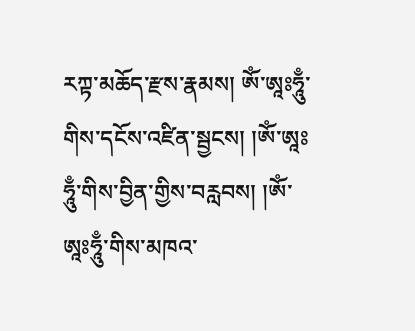རཀྟ་མཆོད་རྫས་རྣམས། ཨོཾ་ཨཱཿཧཱུྃ་གིས་དངོས་འཛིན་སྦྱངས། །ཨོཾ་ཨཱཿཧཱུྃ་གིས་བྱིན་གྱིས་བརླབས། །ཨོཾ་ཨཱཿཧཱུྃ་གིས་མཁའ་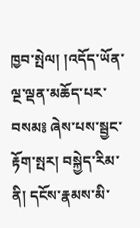ཁྱབ་སྤེལ། །འདོད་ཡོན་ལྔ་ལྡན་མཆོད་པར་བསམ༔ ཞེས་པས་སྦྱང་རྟོག་སྤར། བསྐྱེད་རིམ་ནི། དངོས་རྣམས་མི་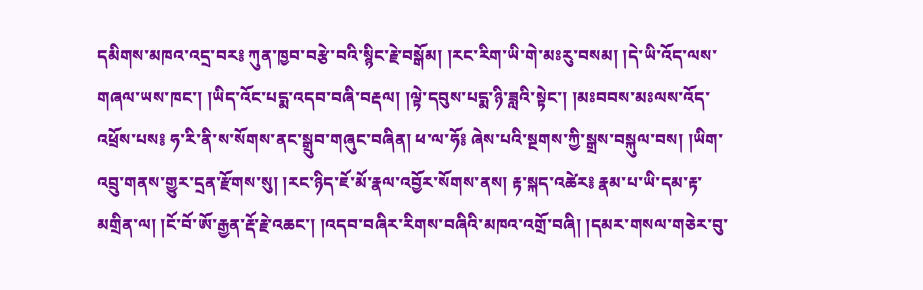དམིགས་མཁའ་འདྲ་བར༔ ཀུན་ཁྱབ་བརྩེ་བའི་སྙིང་རྗེ་བསྒོམ། །རང་རིག་ཡི་གེ་མཿརུ་བསམ། །དེ་ཡི་འོད་ལས་གཞལ་ཡས་ཁང་། །ཡིད་འོང་པདྨ་འདབ་བཞི་བརྡལ། །ལྟེ་དབུས་པདྨ་ཉི་ཟླའི་སྟེང་། །མཿབབས་མཿལས་འོད་འཕྲོས་པས༔ ཧ་རི་ནི་ས་སོགས་ནང་སྒྲུབ་གཞུང་བཞིན། ཕ་ལ་ཧོ༔ ཞེས་པའི་སྔགས་ཀྱི་སྒྲས་བསྐུལ་བས། །ཡིག་འབྲུ་གནས་གྱུར་དྲན་རྫོགས་སུ། །རང་ཉིད་ཇོ་མོ་རྣལ་འབྱོར་སོགས་ནས། རྟ་སྐད་འཚེར༔ རྣམ་པ་ཡི་དམ་རྟ་མགྲིན་ལ། །ངོ་བོ་ཨོ་རྒྱན་རྡོ་རྗེ་འཆང་། །འདབ་བཞིར་རིགས་བཞིའི་མཁའ་འགྲོ་བཞི། །དམར་གསལ་གཅེར་བུ་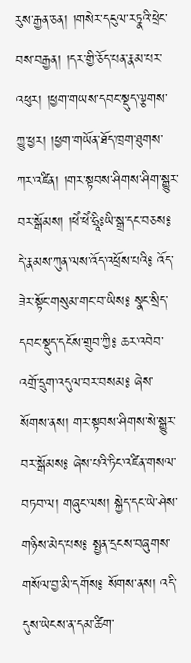རུས་རྒྱན་ཅན། །གསེར་དངུལ་རཏྣའི་ཕྲེང་བས་བརྒྱན། །དར་གྱི་ཅོད་པན་རྣམ་པར་འཕུར། །ཕྱག་གཡས་དབང་སྡུད་ལྕགས་ཀྱུ་ཕྱར། །ཕྱག་གཡོན་ཐོད་ཁྲག་ཐུགས་ཀར་འཛིན། །གར་སྟབས་ཤིགས་ཤིག་སྒྱུར་བར་སྒོམས། །ཕེཾ་ཕེཾ་ཧྲཱིཿཡི་སྒྲ་དང་བཅས༔ དེ་རྣམས་ཀུན་ལས་འོད་འཕྲོས་པའི༔ འོད་ཟེར་སྟོང་གསུམ་གང་བ་ཡིས༔ སྣང་སྲིད་དབང་སྡུད་དངོས་གྲུབ་ཀྱི༔ ཆར་འབེབ་འགྲོ་དྲུག་འདུལ་བར་བསམ༔ ཞེས་སོགས་ནས། གར་སྟབས་ཤིགས་སེ་སྒྱུར་བར་སྒོམས༔ ཞེས་པའི་ཏིང་འཛིན་གསལ་བཏབ་ལ། གཞུང་ལས། སྐྱེད་དང་ཡེ་ཤེས་གཉིས་མེད་པས༔ སྤྱན་དྲངས་བཞུགས་གསོལ་བྱ་མི་དགོས༔ སོགས་ནས། འདི་དུས་ཡེངས་ན་དམ་ཚིག་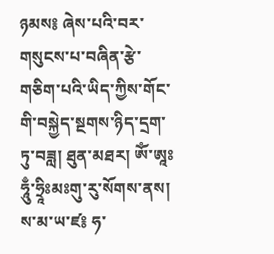ཉམས༔ ཞེས་པའི་བར་གསུངས་པ་བཞིན་རྩེ་གཅིག་པའི་ཡིད་ཀྱིས་གོང་གི་བསྐྱེད་སྔགས་ཉིད་དྲག་ཏུ་བཟླ། ཐུན་མཐར། ཨོཾ་ཨཱཿཧཱུྃ་ཧྲཱིཿམཿགུ་རུ་སོགས་ནས། ས་མ་ཡ་ཛ༔ ཧ་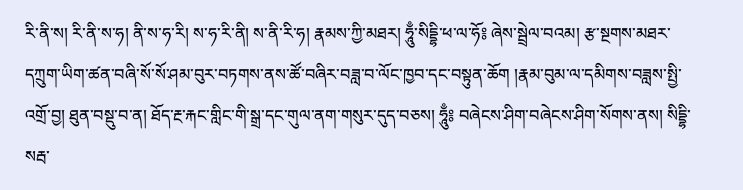རི་ནི་ས། རི་ནི་ས་ཧ། ནི་ས་ཧ་རི། ས་ཧ་རི་ནི། ས་ནི་རི་ཧ། རྣམས་ཀྱི་མཐར། ཧཱུྃ་སིདྡྷི་ཕ་ལ་ཧོ༔ ཞེས་སྦྲེལ་བའམ། རྩ་སྔགས་མཐར་དཀྲུག་ཡིག་ཚན་བཞི་སོ་སོ་ཤམ་བུར་བཏགས་ནས་ཚོ་བཞིར་བཟླ་བ་ལོང་ཁྱབ་དང་བསྟུན་ཆོག །རྣམ་བུམ་ལ་དམིགས་བཟླས་སྤྱི་འགྲོ་བྱ། ཐུན་བསྡུ་བ་ན། ཐོད་རྔ་རྐང་གླིང་གི་སྒྲ་དང་གུལ་ནག་གསུར་དུད་བཅས། ཧཱུྃ༔ བཞེངས་ཤིག་བཞེངས་ཤིག་སོགས་ནས། སིདྡྷི་སརྦ་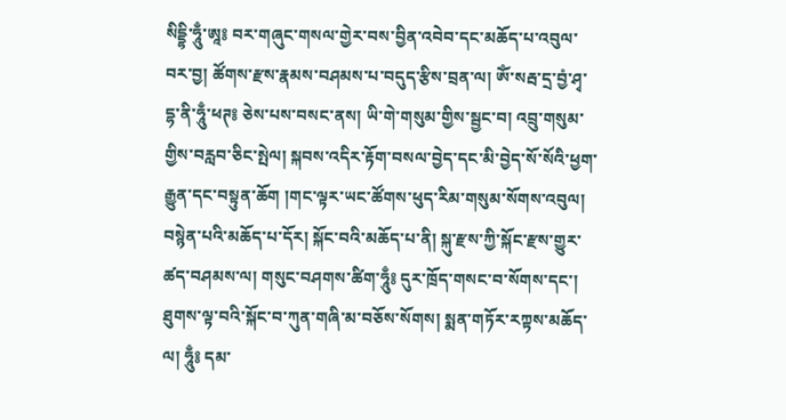སིདྡྷི་ཧཱུྃ་ཨཱ༔ བར་གཞུང་གསལ་གྱེར་བས་བྱིན་འབེབ་དང་མཆོད་པ་འབུལ་བར་བྱ། ཚོགས་རྫས་རྣམས་བཤམས་པ་བདུད་རྩིས་བྲན་ལ། ཨོཾ་སརྦ་དྲ་བྱཾ་ཤྭ་དྷ་ནི་ཧཱུྃ་ཕཊ༔ ཅེས་པས་བསང་ནས། ཡི་གེ་གསུམ་གྱིས་སྦྱང་བ། འབྲུ་གསུམ་གྱིས་བརླབ་ཅིང་སྤེལ། སྐབས་འདིར་རྟོག་བསལ་བྱེད་དང་མི་བྱེད་སོ་སོའི་ཕྱག་རྒྱུན་དང་བསྟུན་ཆོག །གང་ལྟར་ཡང་ཚོགས་ཕུད་རིམ་གསུམ་སོགས་འབུལ། བསྙེན་པའི་མཆོད་པ་དོར། སྐོང་བའི་མཆོད་པ་ནི། སྐུ་རྫས་ཀྱི་སྐོང་རྫས་གྱུར་ཚད་བཤམས་ལ། གསུང་བཤགས་ཚིག་ཧཱུྃ༔ དུར་ཁྲོད་གསང་བ་སོགས་དང་། ཐུགས་ལྟ་བའི་སྐོང་བ་ཀུན་གཞི་མ་བཅོས་སོགས། སྨན་གཏོར་རཀྟས་མཆོད་ལ། ཧཱུྃ༔ དམ་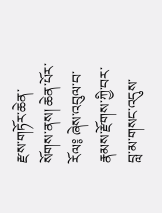རྫས་གཏོར་ཆེན་སོགས་ནས། ཆེན་པོར་རོལ༔ ཞེས་འབུལ་བ་རྣམས་རྫོགས་ཀྱི་བར་བླ་མ་གསང་འདུས་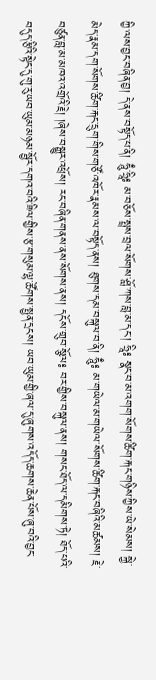ཀྱི་ལས་བྱང་བཞིན་བྱ། དེ་ནས་བསྟོད་པ་ནི། ཧཱུྃ་ཧྲཱི༔ མ་བཅོས་སྤྲས་བྲལ་སོགས་ཤློ་ཀས་བླ་མ་དང་། ཧྲཱི༔ སྣང་བ་མ་འགག་སོགས་ཚིག་རྐང་གཉིས་ཀྱིས་ཡེ་སེམས། སྐྱེ་མེད་རྣམ་དག་སོགས་ཚིག་རྐང་དྲུག་གིས་གཙོ་འཁོར་རྣམས་ལ་བསྟོད་ནས། ཐུགས་དམ་བསྐུལ་བ་ནི། ཧཱུྃ༔ མ་གཡེལ་མ་གཡེལ་སོགས་ཚིག་རྐང་བཞིའི་མཚམས། རྗེ་བཙུན་བླ་མ་མཁའ་འགྲོའི་རྗེ། །ཞེས་བསྒྱུར་འཕྲོས། རང་བཞིན་གནས་ནས་སོགས་ནས། དངོས་གྲུབ་སྩོལ༔ བར་གྱིས་བསྐུལ་ནས། གསང་ཐོད་ལ་དམིགས་ཏེ། ཐོད་པའི་བདུད་རྩིའི་སྟེང་དུ་གུ་རུ་ཡབ་ཡུམ་མཉམ་སྦྱོར་དགའ་བའི་ཟིལ་གྱིས་རྩ་གསུམ་ལྷ་ཚོགས་སྤྱན་དྲངས། ཡབ་ཡུམ་གྱི་ཞལ་དུ་ཞུགས་འདོད་ཆགས་ཆེན་པོས་ཞུ་བའི་བྱང་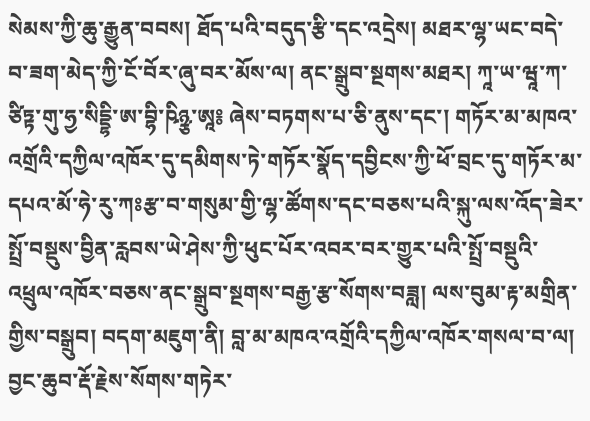སེམས་ཀྱི་ཆུ་རྒྱུན་བབས། ཐོད་པའི་བདུད་རྩི་དང་འདྲེས། མཐར་ལྷ་ཡང་བདེ་བ་ཟག་མེད་ཀྱི་ངོ་བོར་ཞུ་བར་མོས་ལ། ནང་སྒྲུབ་སྔགས་མཐར། ཀཱ་ཡ་ཝཱ་ཀ་ཙིཏྟ་གུ་ཧྱ་སིདྡྷི་ཨ་བྷི་ཥིཉྩ་ཨཱ༔ ཞེས་བཏགས་པ་ཅི་ནུས་དང་། གཏོར་མ་མཁའ་འགྲོའི་དཀྱིལ་འཁོར་དུ་དམིགས་ཏེ་གཏོར་སྣོད་དབྱིངས་ཀྱི་ཕོ་བྲང་དུ་གཏོར་མ་དཔའ་མོ་ཧེ་རུ་ཀཿརྩ་བ་གསུམ་གྱི་ལྷ་ཚོགས་དང་བཅས་པའི་སྐུ་ལས་འོད་ཟེར་སྤྲོ་བསྡུས་བྱིན་རླབས་ཡེ་ཤེས་ཀྱི་ཕུང་པོར་འབར་བར་གྱུར་པའི་སྤྲོ་བསྡུའི་འཕྲུལ་འཁོར་བཅས་ནང་སྒྲུབ་སྔགས་བརྒྱ་རྩ་སོགས་བཟླ། ལས་བུམ་རྟ་མགྲིན་གྱིས་བསྒྲུབ། བདག་མཇུག་ནི། བླ་མ་མཁའ་འགྲོའི་དཀྱིལ་འཁོར་གསལ་བ་ལ། བྱང་ཆུབ་རྡོ་རྗེས་སོགས་གཏེར་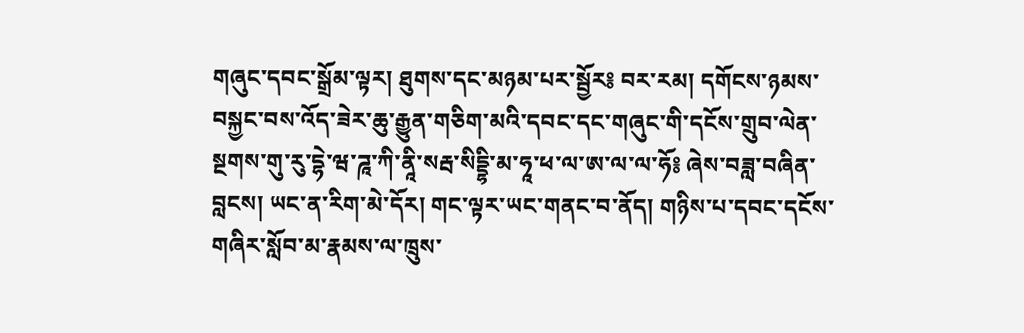གཞུང་དབང་སྒྲོམ་ལྟར། ཐུགས་དང་མཉམ་པར་སྦྱོར༔ བར་རམ། དགོངས་ཉམས་བསྐྱང་བས་འོད་ཟེར་ཆུ་རྒྱུན་གཅིག་མའི་དབང་དང་གཞུང་གི་དངོས་གྲུབ་ལེན་སྔགས་གུ་རུ་དྷེ་ཝ་ཌཱ་ཀི་ནཱི་སརྦ་སིདྡྷི་མ་ཧཱ་ཕ་ལ་ཨ་ལ་ལ་ཧོ༔ ཞེས་བཟླ་བཞིན་བླངས། ཡང་ན་རིག་མེ་དོར། གང་ལྟར་ཡང་གནང་བ་ནོད། གཉིས་པ་དབང་དངོས་གཞིར་སློབ་མ་རྣམས་ལ་ཁྲུས་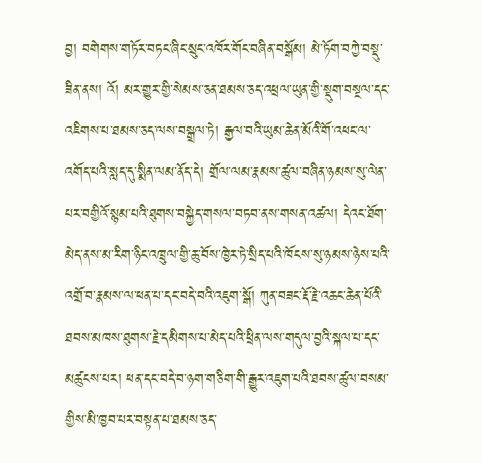བྱ། བགེགས་གཏོར་བཏང་ཞིང་སྲུང་འཁོར་གོང་བཞིན་བསྒོམ། མེ་ཏོག་བཀྱེ་བསྡུ་ཟིན་ནས། འོ། མར་གྱུར་གྱི་སེམས་ཅན་ཐམས་ཅད་འཕྲལ་ཡུན་གྱི་སྡུག་བསྔལ་དང་འཇིགས་པ་ཐམས་ཅད་ལས་བསྒྲལ་ཏེ། རྒྱལ་བའི་ཡུམ་ཆེན་མོའི་གོ་འཕང་ལ་འགོད་པའི་སླད་དུ་སྨིན་ལམ་ནོད་དེ། གྲོལ་ལམ་རྣམས་ཚུལ་བཞིན་ཉམས་སུ་ལེན་པར་བགྱིའོ་སྙམ་པའི་ཐུགས་བསྐྱེད་གསལ་བཏབ་ནས་གསན་འཚལ། དེའང་ཐོག་མེད་ནས་མ་རིག་ཉིང་འཁྲུལ་གྱི་ཆུ་བོས་ཁྱེར་ཏེ་སྲིད་པའི་ཁོངས་སུ་ཉམས་ཉེས་པའི་འགྲོ་བ་རྣམས་ལ་ཕན་པ་དང་བདེ་བའི་འཇུག་སྒོ། ཀུན་བཟང་རྡོ་རྗེ་འཆང་ཆེན་པོའི་ཐབས་མཁས་ཐུགས་རྗེ་དམིགས་པ་མེད་པའི་ཕྲིན་ལས་གདུལ་བྱའི་སྐལ་པ་དང་མཚུངས་པར། ཕན་དང་བདེ་བ་ཉག་གཅིག་གི་རྒྱུར་འཇུག་པའི་ཐབས་ཚུལ་བསམ་གྱིས་མི་ཁྱབ་པར་བསྟན་པ་ཐམས་ཅད་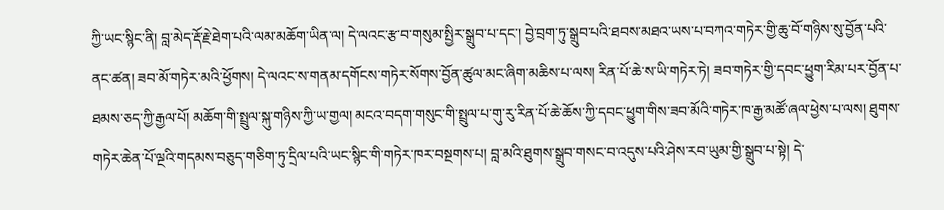ཀྱི་ཡང་སྙིང་ནི། བླ་མེད་རྡོ་རྗེ་ཐེག་པའི་ལམ་མཆོག་ཡིན་ལ། དེ་ལའང་རྩ་བ་གསུམ་སྤྱིར་སྒྲུབ་པ་དང་། བྱེ་བྲག་ཏུ་སྒྲུབ་པའི་ཐབས་མཐའ་ཡས་པ་བཀའ་གཏེར་གྱི་ཆུ་བོ་གཉིས་སུ་བྱོན་པའི་ནང་ཚན། ཟབ་མོ་གཏེར་མའི་ཕྱོགས། དེ་ལའང་ས་གནམ་དགོངས་གཏེར་སོགས་བྱོན་ཚུལ་མང་ཞིག་མཆིས་པ་ལས། རིན་པོ་ཆེ་ས་ཡི་གཏེར་ཏེ། ཟབ་གཏེར་གྱི་དབང་ཕྱུག་རིམ་པར་བྱོན་པ་ཐམས་ཅད་ཀྱི་རྒྱལ་པོ། མཆོག་གི་སྤྲུལ་སྐུ་གཉིས་ཀྱི་ཡ་གྱལ། མངའ་བདག་གསུང་གི་སྤྲུལ་པ་གུ་རུ་རིན་པོ་ཆེ་ཆོས་ཀྱི་དབང་ཕྱུག་གིས་ཟབ་མོའི་གཏེར་ཁ་རྒྱ་མཚོ་ཞལ་ཕྱེས་པ་ལས། ཐུགས་གཏེར་ཆེན་པོ་ལྔའི་གདམས་བཅུད་གཅིག་ཏུ་དྲིལ་པའི་ཡང་སྙིང་གི་གཏེར་ཁར་བསྔགས་པ། བླ་མའི་ཐུགས་སྒྲུབ་གསང་བ་འདུས་པའི་ཤེས་རབ་ཡུམ་གྱི་སྒྲུབ་པ་སྟེ། དེ་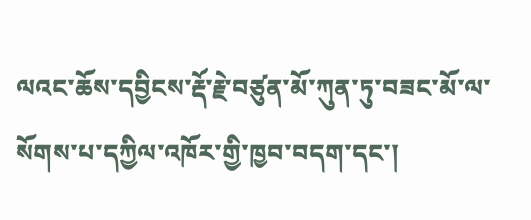ལའང་ཆོས་དབྱིངས་རྡོ་རྗེ་བཙུན་མོ་ཀུན་ཏུ་བཟང་མོ་ལ་སོགས་པ་དཀྱིལ་འཁོར་གྱི་ཁྱབ་བདག་དང་།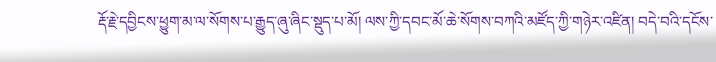རྡོ་རྗེ་དབྱིངས་ཕྱུག་མ་ལ་སོགས་པ་རྒྱུད་ཞུ་ཞིང་སྡུད་པ་མོ། ལས་ཀྱི་དབང་མོ་ཆེ་སོགས་བཀའི་མཛོད་ཀྱི་གཉེར་འཛིན། བདེ་བའི་དངོས་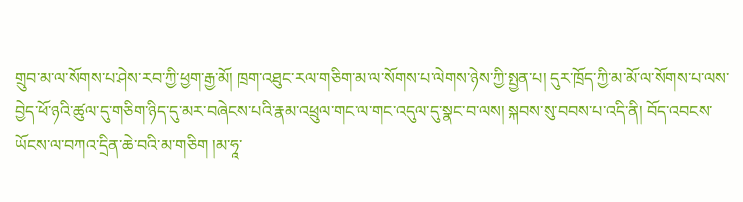གྲུབ་མ་ལ་སོགས་པ་ཤེས་རབ་ཀྱི་ཕྱག་རྒྱ་མོ། ཁྲག་འཐུང་རལ་གཅིག་མ་ལ་སོགས་པ་ལེགས་ཉེས་ཀྱི་སྤྱན་པ། དུར་ཁྲོད་ཀྱི་མ་མོ་ལ་སོགས་པ་ལས་བྱེད་ཕོ་ཉའི་ཚུལ་དུ་གཅིག་ཉིད་དུ་མར་བཞེངས་པའི་རྣམ་འཕྲུལ་གང་ལ་གང་འདུལ་དུ་སྣང་བ་ལས། སྐབས་སུ་བབས་པ་འདི་ནི། བོད་འབངས་ཡོངས་ལ་བཀའ་དྲིན་ཆེ་བའི་མ་གཅིག །མ་ཧཱ་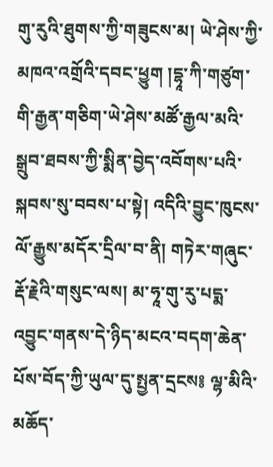གུ་རུའི་ཐུགས་ཀྱི་གཟུངས་མ། ཡེ་ཤེས་ཀྱི་མཁའ་འགྲོའི་དབང་ཕྱུག །དྷཱ་ཀི་གཙུག་གི་རྒྱན་གཅིག་ཡེ་ཤེས་མཚོ་རྒྱལ་མའི་སྒྲུབ་ཐབས་ཀྱི་སྨིན་བྱེད་འབོགས་པའི་སྐབས་སུ་བབས་པ་སྟེ། འདིའི་བྱུང་ཁུངས་ལོ་རྒྱུས་མདོར་དྲིལ་བ་ནི། གཏེར་གཞུང་རྡོ་རྗེའི་གསུང་ལས། མ་ཧཱ་གུ་རུ་པདྨ་འབྱུང་གནས་དེ་ཉིད་མངའ་བདག་ཆེན་པོས་བོད་ཀྱི་ཡུལ་དུ་སྤྱན་དྲངས༔ ལྷ་མིའི་མཆོད་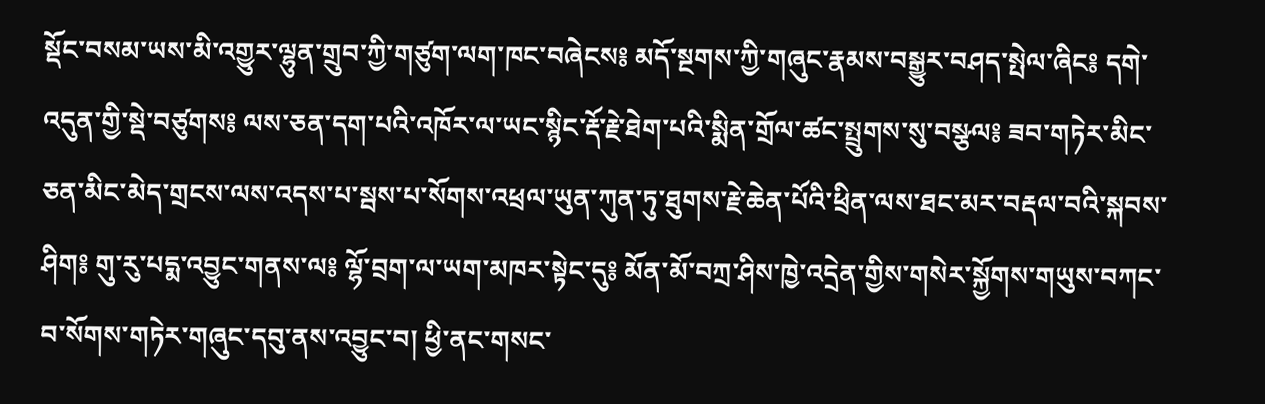སྡོང་བསམ་ཡས་མི་འགྱུར་ལྷུན་གྲུབ་ཀྱི་གཙུག་ལག་ཁང་བཞེངས༔ མདོ་སྔགས་ཀྱི་གཞུང་རྣམས་བསྒྱུར་བཤད་སྤེལ་ཞིང༔ དགེ་འདུན་གྱི་སྡེ་བཙུགས༔ ལས་ཅན་དག་པའི་འཁོར་ལ་ཡང་སྙིང་རྡོ་རྗེ་ཐེག་པའི་སྨིན་གྲོལ་ཚང་སྤྲུགས་སུ་བསྩལ༔ ཟབ་གཏེར་མིང་ཅན་མིང་མེད་གྲངས་ལས་འདས་པ་སྦས་པ་སོགས་འཕྲལ་ཡུན་ཀུན་ཏུ་ཐུགས་རྗེ་ཆེན་པོའི་ཕྲིན་ལས་ཐང་མར་བརྡལ་བའི་སྐབས་ཤིག༔ གུ་རུ་པདྨ་འབྱུང་གནས་ལ༔ ལྷོ་བྲག་ལ་ཡག་མཁར་སྟེང་དུ༔ མོན་མོ་བཀྲ་ཤིས་ཁྱེ་འདྲེན་གྱིས་གསེར་སྐྱོགས་གཡུས་བཀང་བ་སོགས་གཏེར་གཞུང་དབུ་ནས་འབྱུང་བ། ཕྱི་ནང་གསང་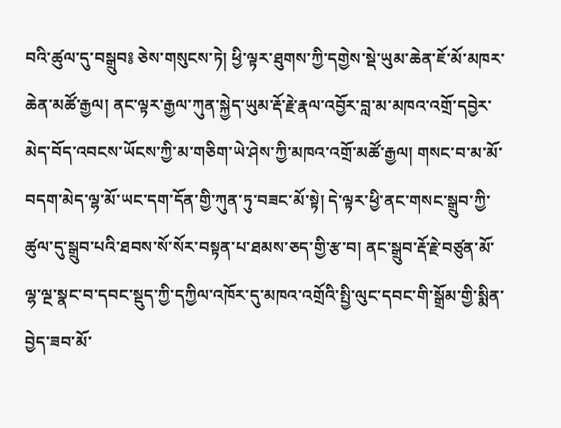བའི་ཚུལ་དུ་བསྒྲུབ༔ ཅེས་གསུངས་ཏེ། ཕྱི་ལྟར་ཐུགས་ཀྱི་དགྱེས་སྡེ་ཡུམ་ཆེན་ཇོ་མོ་མཁར་ཆེན་མཚོ་རྒྱལ། ནང་ལྟར་རྒྱལ་ཀུན་སྐྱེད་ཡུམ་རྡོ་རྗེ་རྣལ་འབྱོར་བླ་མ་མཁའ་འགྲོ་དབྱེར་མེད་བོད་འབངས་ཡོངས་ཀྱི་མ་གཅིག་ཡེ་ཤེས་ཀྱི་མཁའ་འགྲོ་མཚོ་རྒྱལ། གསང་བ་མ་མོ་བདག་མེད་ལྷ་མོ་ཡང་དག་དོན་གྱི་ཀུན་ཏུ་བཟང་མོ་སྟེ། དེ་ལྟར་ཕྱི་ནང་གསང་སྒྲུབ་ཀྱི་ཚུལ་དུ་སྒྲུབ་པའི་ཐབས་སོ་སོར་བསྟན་པ་ཐམས་ཅད་གྱི་རྩ་བ། ནང་སྒྲུབ་རྡོ་རྗེ་བཙུན་མོ་ལྷ་ལྔ་སྣང་བ་དབང་སྡུད་ཀྱི་དཀྱིལ་འཁོར་དུ་མཁའ་འགྲོའི་སྤྱི་ལུང་དབང་གི་སྒྲོམ་གྱི་སྨིན་བྱེད་ཟབ་མོ་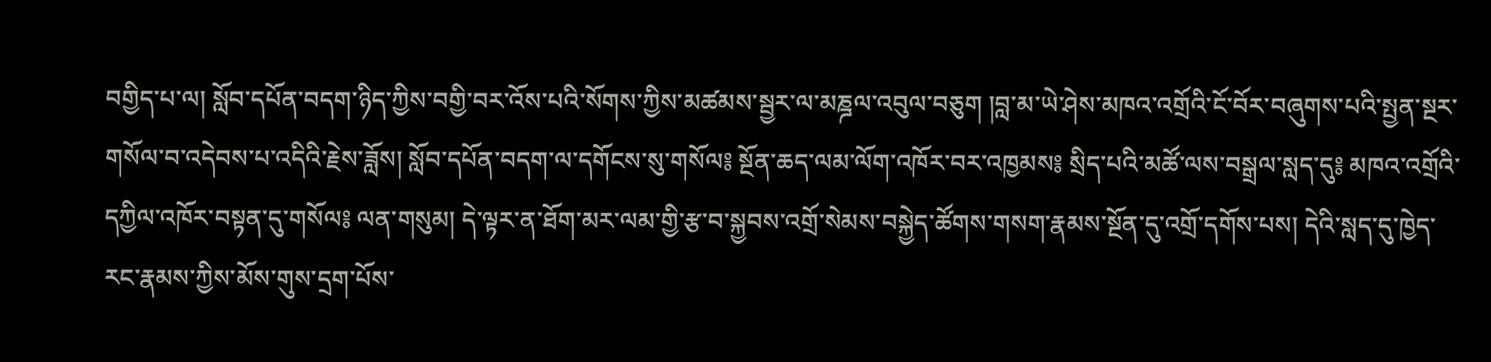བགྱིད་པ་ལ། སློབ་དཔོན་བདག་ཉིད་ཀྱིས་བགྱི་བར་འོས་པའི་སོགས་ཀྱིས་མཚམས་སྦྱར་ལ་མཎྜལ་འབུལ་བཅུག །བླ་མ་ཡེ་ཤེས་མཁའ་འགྲོའི་ངོ་བོར་བཞུགས་པའི་སྤྱན་སྔར་གསོལ་བ་འདེབས་པ་འདིའི་རྗེས་ཟློས། སློབ་དཔོན་བདག་ལ་དགོངས་སུ་གསོལ༔ སྔོན་ཆད་ལམ་ལོག་འཁོར་བར་འཁྱམས༔ སྲིད་པའི་མཚོ་ལས་བསྒྲལ་སླད་དུ༔ མཁའ་འགྲོའི་དཀྱིལ་འཁོར་བསྟན་དུ་གསོལ༔ ལན་གསུམ། དེ་ལྟར་ན་ཐོག་མར་ལམ་གྱི་རྩ་བ་སྐྱབས་འགྲོ་སེམས་བསྐྱེད་ཚོགས་གསག་རྣམས་སྔོན་དུ་འགྲོ་དགོས་པས། དེའི་སླད་དུ་ཁྱེད་རང་རྣམས་ཀྱིས་མོས་གུས་དྲག་པོས་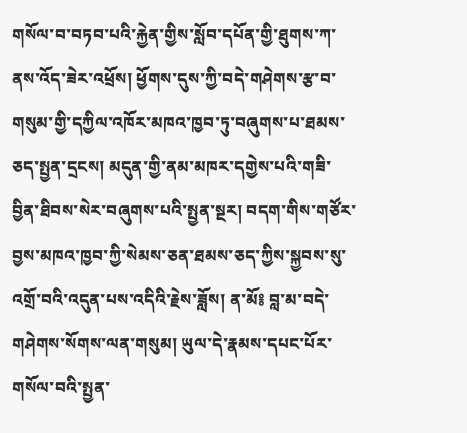གསོལ་བ་བཏབ་པའི་རྐྱེན་གྱིས་སློབ་དཔོན་གྱི་ཐུགས་ཀ་ནས་འོད་ཟེར་འཕྲོས། ཕྱོགས་དུས་ཀྱི་བདེ་གཤེགས་རྩ་བ་གསུམ་གྱི་དཀྱིལ་འཁོར་མཁའ་ཁྱབ་ཏུ་བཞུགས་པ་ཐམས་ཅད་སྤྱན་དྲངས། མདུན་གྱི་ནམ་མཁར་དགྱེས་པའི་གཟི་བྱིན་ཐིབས་སེར་བཞུགས་པའི་སྤྱན་སྔར། བདག་གིས་གཙོར་བྱས་མཁའ་ཁྱབ་ཀྱི་སེམས་ཅན་ཐམས་ཅད་ཀྱིས་སྐྱབས་སུ་འགྲོ་བའི་འདུན་པས་འདིའི་རྗེས་ཟློས། ན་མོ༔ བླ་མ་བདེ་གཤེགས་སོགས་ལན་གསུམ། ཡུལ་དེ་རྣམས་དཔང་པོར་གསོལ་བའི་སྤྱན་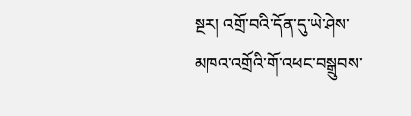སྔར། འགྲོ་བའི་དོན་དུ་ཡེ་ཤེས་མཁའ་འགྲོའི་གོ་འཕང་བསྒྲུབས་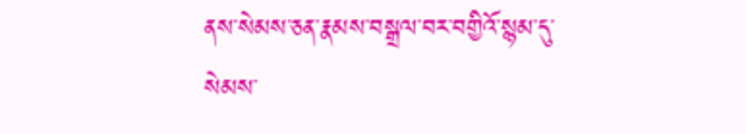ནས་སེམས་ཅན་རྣམས་བསྒྲལ་བར་བགྱིའོ་སྙམ་དུ་སེམས་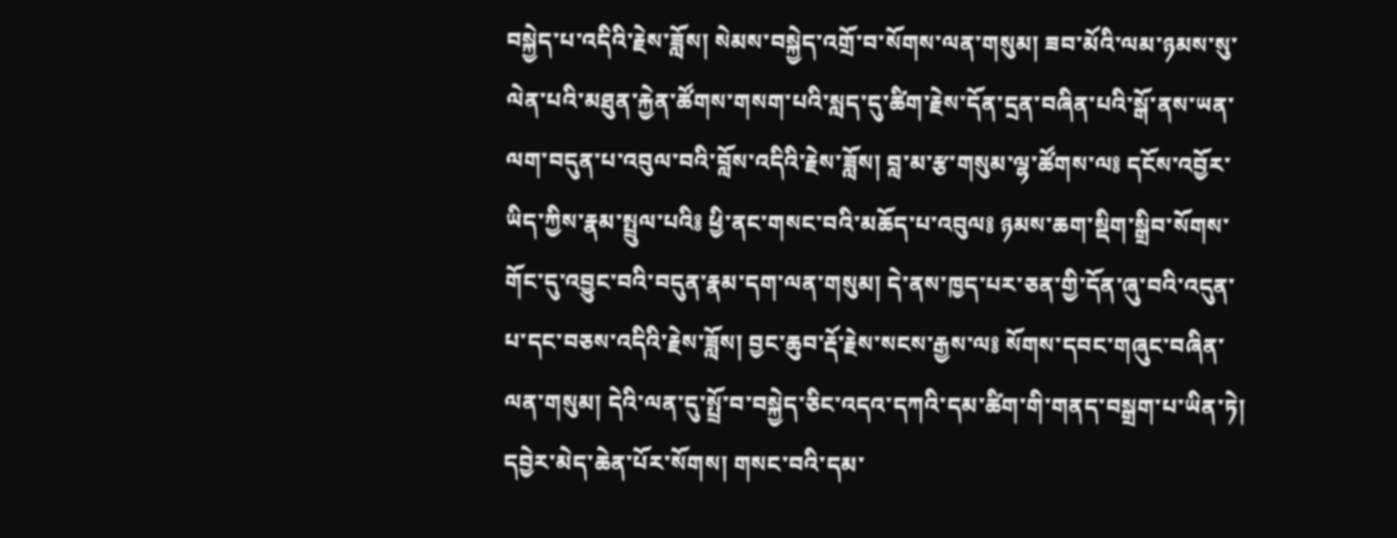བསྐྱེད་པ་འདིའི་རྗེས་ཟློས། སེམས་བསྐྱེད་འགྲོ་བ་སོགས་ལན་གསུམ། ཟབ་མོའི་ལམ་ཉམས་སུ་ལེན་པའི་མཐུན་རྐྱེན་ཚོགས་གསག་པའི་སླད་དུ་ཚིག་རྗེས་དོན་དྲན་བཞིན་པའི་སྒོ་ནས་ཡན་ལག་བདུན་པ་འབུལ་བའི་བློས་འདིའི་རྗེས་ཟློས། བླ་མ་རྩ་གསུམ་ལྷ་ཚོགས་ལ༔ དངོས་འབྱོར་ཡིད་ཀྱིས་རྣམ་སྤྲུལ་པའི༔ ཕྱི་ནང་གསང་བའི་མཆོད་པ་འབུལ༔ ཉམས་ཆག་སྡིག་སྒྲིབ་སོགས་གོང་དུ་འབྱུང་བའི་བདུན་རྣམ་དག་ལན་གསུམ། དེ་ནས་ཁྱད་པར་ཅན་གྱི་དོན་ཞུ་བའི་འདུན་པ་དང་བཅས་འདིའི་རྗེས་ཟློས། བྱང་ཆུབ་རྡོ་རྗེས་སངས་རྒྱས་ལ༔ སོགས་དབང་གཞུང་བཞིན་ལན་གསུམ། དེའི་ལན་དུ་སྤྲོ་བ་བསྐྱེད་ཅིང་འདའ་དཀའི་དམ་ཚིག་གི་གནད་བསྒྲག་པ་ཡིན་ཏེ། དབྱེར་མེད་ཆེན་པོར་སོགས། གསང་བའི་དམ་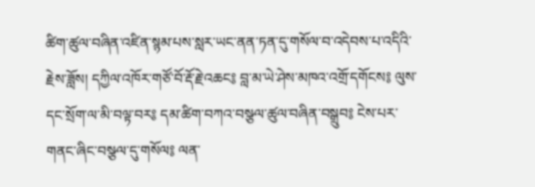ཚིག་ཚུལ་བཞིན་འཛིན་སྙམ་པས་སླར་ཡང་ནན་ཏན་དུ་གསོལ་བ་འདེབས་པ་འདིའི་རྗེས་ཟློས། དཀྱིལ་འཁོར་གཙོ་བོ་རྡོ་རྗེ་འཆང༔ བླ་མ་ཡེ་ཤེས་མཁའ་འགྲོ་དགོངས༔ ལུས་དང་སྲོག་ལ་མི་བལྟ་བར༔ དམ་ཚིག་བཀའ་བསྩལ་ཚུལ་བཞིན་བསྒྲུབ༔ ངེས་པར་གནང་ཞིང་བསྩལ་དུ་གསོལ༔ ལན་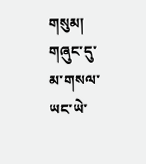གསུམ། གཞུང་དུ་མ་གསལ་ཡང་ཡེ་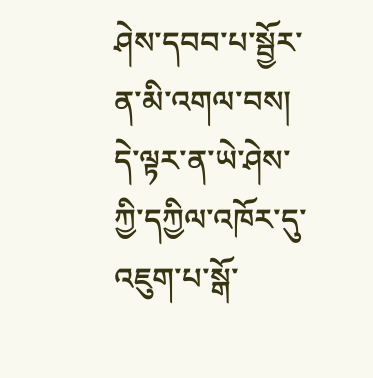ཤེས་དབབ་པ་སྦྱོར་ན་མི་འགལ་བས། དེ་ལྟར་ན་ཡེ་ཤེས་ཀྱི་དཀྱིལ་འཁོར་དུ་འཇུག་པ་སྒོ་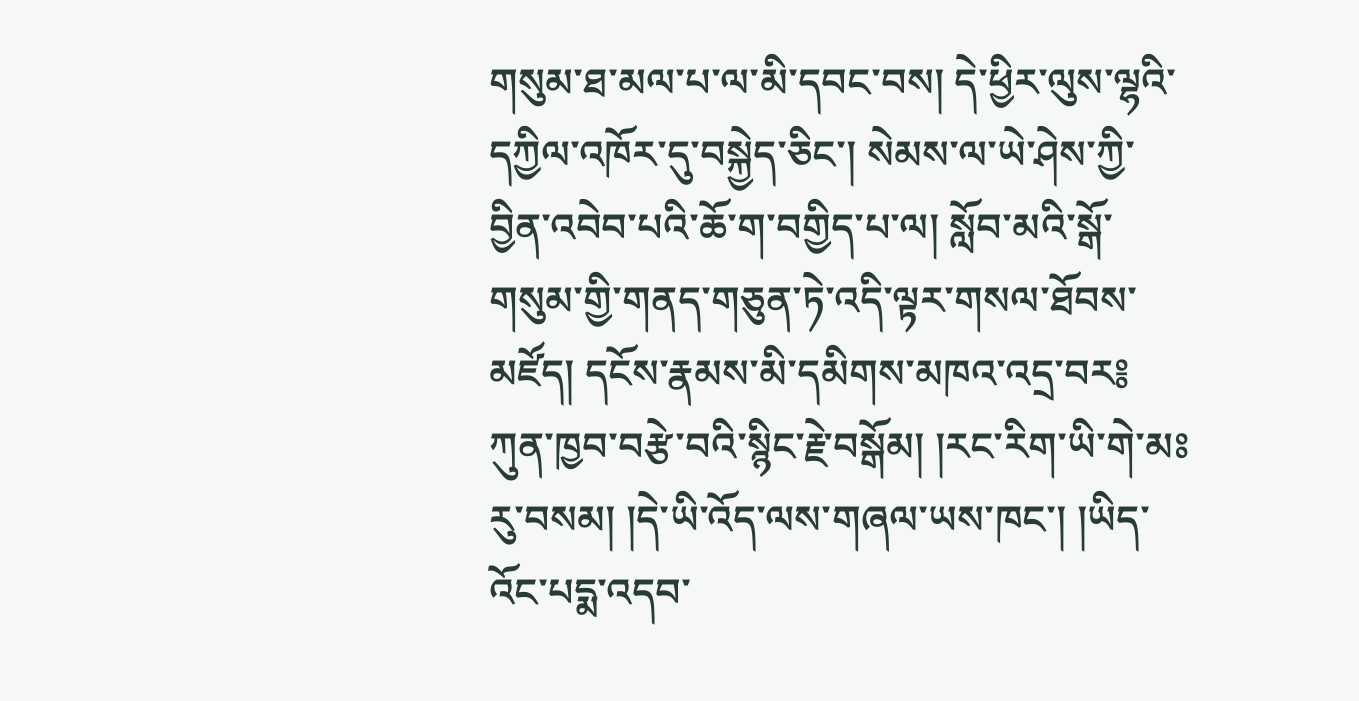གསུམ་ཐ་མལ་པ་ལ་མི་དབང་བས། དེ་ཕྱིར་ལུས་ལྷའི་དཀྱིལ་འཁོར་དུ་བསྐྱེད་ཅིང་། སེམས་ལ་ཡེ་ཤེས་ཀྱི་བྱིན་འབེབ་པའི་ཆོ་ག་བགྱིད་པ་ལ། སློབ་མའི་སྒོ་གསུམ་གྱི་གནད་གཅུན་ཏེ་འདི་ལྟར་གསལ་ཐོབས་མཛོད། དངོས་རྣམས་མི་དམིགས་མཁའ་འདྲ་བར༔ ཀུན་ཁྱབ་བརྩེ་བའི་སྙིང་རྗེ་བསྒོམ། །རང་རིག་ཡི་གེ་མཿརུ་བསམ། །དེ་ཡི་འོད་ལས་གཞལ་ཡས་ཁང་། །ཡིད་འོང་པདྨ་འདབ་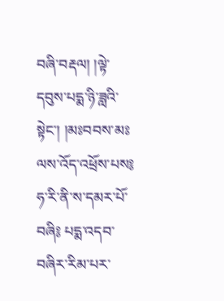བཞི་བརྡལ། །ལྟེ་དབུས་པདྨ་ཉི་ཟླའི་སྟེང་། །མཿབབས་མཿལས་འོད་འཕྲོས་པས༔ ཧ་རི་ནི་ས་དམར་པོ་བཞི༔ པདྨ་འདབ་བཞིར་རིམ་པར་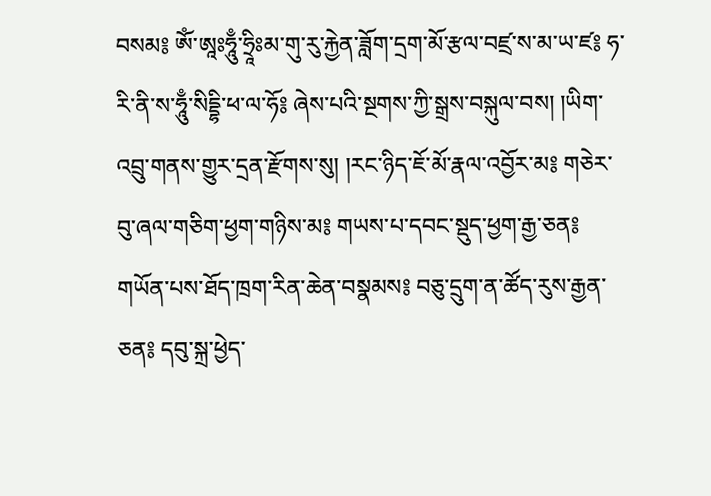བསམ༔ ཨོཾ་ཨཱཿཧཱུྃ་ཧྲཱིཿམ་གུ་རུ་རྐྱེན་ཟློག་དྲག་མོ་རྩལ་བཛྲ་ས་མ་ཡ་ཛ༔ ཧ་རི་ནི་ས་ཧཱུྃ་སིདྡྷི་ཕ་ལ་ཧོ༔ ཞེས་པའི་སྔགས་ཀྱི་སྒྲས་བསྐུལ་བས། །ཡིག་འབྲུ་གནས་གྱུར་དྲན་རྫོགས་སུ། །རང་ཉིད་ཇོ་མོ་རྣལ་འབྱོར་མ༔ གཅེར་བུ་ཞལ་གཅིག་ཕྱག་གཉིས་མ༔ གཡས་པ་དབང་སྡུད་ཕྱག་རྒྱ་ཅན༔ གཡོན་པས་ཐོད་ཁྲག་རིན་ཆེན་བསྣམས༔ བཅུ་དྲུག་ན་ཚོད་རུས་རྒྱན་ཅན༔ དབུ་སྐྲ་ཕྱེད་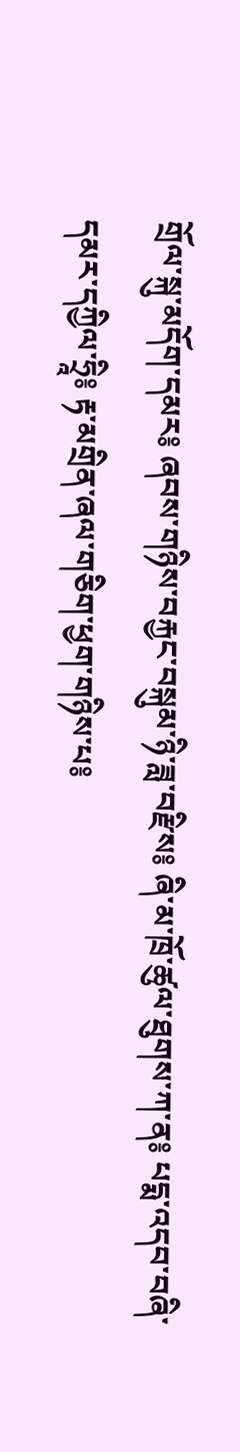གྲོལ་སྐུ་མདོག་དམར༔ ཞབས་གཉིས་བརྐྱང་བསྐུམ་ཉི་ཟླ་བརྫིས༔ ཞི་མ་ཁྲོ་ཚུལ་ཐུགས་ཀ་ན༔ པདྨ་འདབ་བཞི་དམར་དཀྱིལ་ཧྲཱི༔ རྟ་མགྲིན་ཞལ་གཅིག་ཕྱག་གཉིས་པ༔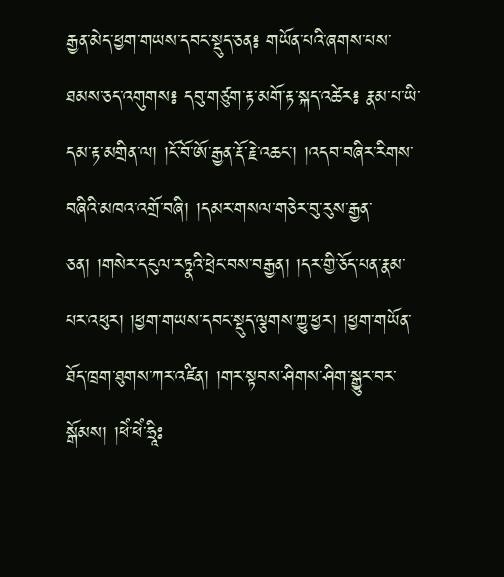རྒྱན་མེད་ཕྱག་གཡས་དབང་སྡུད་ཅན༔ གཡོན་པའི་ཞགས་པས་ཐམས་ཅད་འགུགས༔ དབུ་གཙུག་རྟ་མགོ་རྟ་སྐད་འཚེར༔ རྣམ་པ་ཡི་དམ་རྟ་མགྲིན་ལ། །ངོ་བོ་ཨོ་རྒྱན་རྡོ་རྗེ་འཆང་། །འདབ་བཞིར་རིགས་བཞིའི་མཁའ་འགྲོ་བཞི། །དམར་གསལ་གཅེར་བུ་རུས་རྒྱན་ཅན། །གསེར་དངུལ་རཏྣའི་ཕྲེང་བས་བརྒྱན། །དར་གྱི་ཅོད་པན་རྣམ་པར་འཕུར། །ཕྱག་གཡས་དབང་སྡུད་ལྕགས་ཀྱུ་ཕྱར། །ཕྱག་གཡོན་ཐོད་ཁྲག་ཐུགས་ཀར་འཛིན། །གར་སྟབས་ཤིགས་ཤིག་སྒྱུར་བར་སྒོམས། །ཕེཾ་ཕེཾ་ཧྲཱིཿ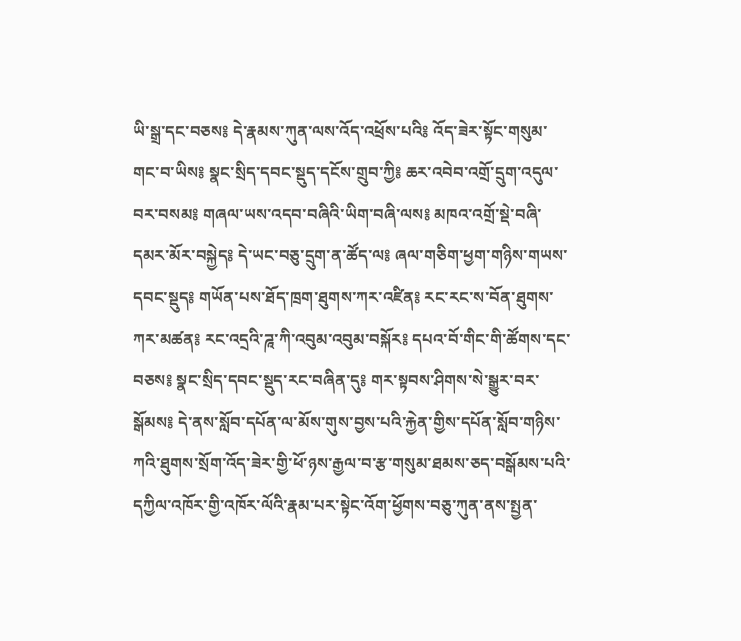ཡི་སྒྲ་དང་བཅས༔ དེ་རྣམས་ཀུན་ལས་འོད་འཕྲོས་པའི༔ འོད་ཟེར་སྟོང་གསུམ་གང་བ་ཡིས༔ སྣང་སྲིད་དབང་སྡུད་དངོས་གྲུབ་ཀྱི༔ ཆར་འབེབ་འགྲོ་དྲུག་འདུལ་བར་བསམ༔ གཞལ་ཡས་འདབ་བཞིའི་ཡིག་བཞི་ལས༔ མཁའ་འགྲོ་སྡེ་བཞི་དམར་མོར་བསྐྱེད༔ དེ་ཡང་བཅུ་དྲུག་ན་ཚོད་ལ༔ ཞལ་གཅིག་ཕྱག་གཉིས་གཡས་དབང་སྡུད༔ གཡོན་པས་ཐོད་ཁྲག་ཐུགས་ཀར་འཛིན༔ རང་རང་ས་བོན་ཐུགས་ཀར་མཚན༔ རང་འདྲའི་ཌཱ་ཀི་འབུམ་འབུམ་བསྐོར༔ དཔའ་བོ་གིང་གི་ཚོགས་དང་བཅས༔ སྣང་སྲིད་དབང་སྡུད་རང་བཞིན་དུ༔ གར་སྟབས་ཤིགས་སེ་སྒྱུར་བར་སྒོམས༔ དེ་ནས་སློབ་དཔོན་ལ་མོས་གུས་བྱས་པའི་རྐྱེན་གྱིས་དཔོན་སློབ་གཉིས་ཀའི་ཐུགས་སྲོག་འོད་ཟེར་གྱི་ཕོ་ཉས་རྒྱལ་བ་རྩ་གསུམ་ཐམས་ཅད་བསྒོམས་པའི་དཀྱིལ་འཁོར་གྱི་འཁོར་ལོའི་རྣམ་པར་སྟེང་འོག་ཕྱོགས་བཅུ་ཀུན་ནས་སྤྱན་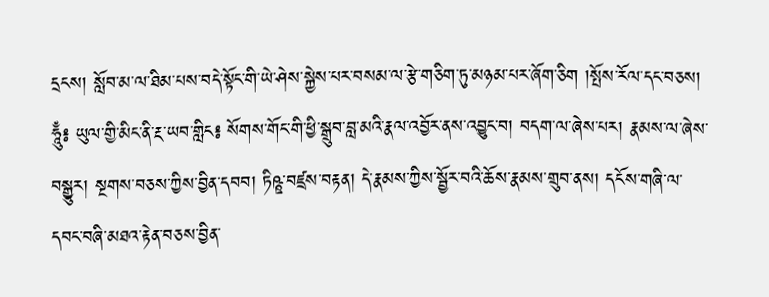དྲངས། སློབ་མ་ལ་ཐིམ་པས་བདེ་སྟོང་གི་ཡེ་ཤེས་སྐྱེས་པར་བསམ་ལ་རྩེ་གཅིག་ཏུ་མཉམ་པར་ཞོག་ཅིག །སྤོས་རོལ་དང་བཅས། ཧཱུྃ༔ ཡུལ་གྱི་མིང་ནི་རྔ་ཡབ་གླིང༔ སོགས་གོང་གི་ཕྱི་སྒྲུབ་བླ་མའི་རྣལ་འབྱོར་ནས་འབྱུང་བ། བདག་ལ་ཞེས་པར། རྣམས་ལ་ཞེས་བསྒྱུར། སྔགས་བཅས་ཀྱིས་བྱིན་དབབ། ཏིཥྛ་བཛྲས་བརྟན། དེ་རྣམས་ཀྱིས་སྦྱོར་བའི་ཆོས་རྣམས་གྲུབ་ནས། དངོས་གཞི་ལ་དབང་བཞི་མཐའ་རྟེན་བཅས་བྱིན་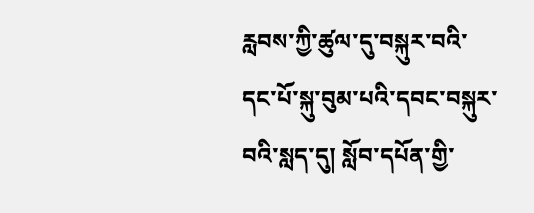རླབས་ཀྱི་ཚུལ་དུ་བསྐུར་བའི་དང་པོ་སྐུ་བུམ་པའི་དབང་བསྐུར་བའི་སླད་དུ། སློབ་དཔོན་གྱི་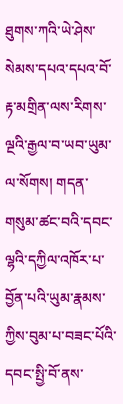ཐུགས་ཀའི་ཡེ་ཤེས་སེམས་དཔའ་དཔའ་བོ་རྟ་མགྲིན་ལས་རིགས་ལྔའི་རྒྱལ་བ་ཡབ་ཡུམ་ལ་སོགས། གདན་གསུམ་ཚང་བའི་དབང་ལྷའི་དཀྱིལ་འཁོར་པ་བྱོན་པའི་ཡུམ་རྣམས་ཀྱིས་བུམ་པ་བཟང་པོའི་དབང་སྤྱི་བོ་ནས་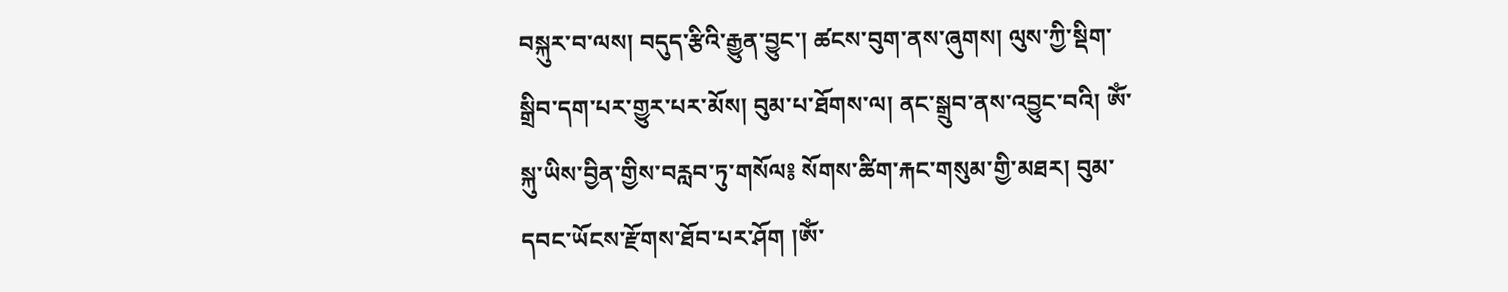བསྐུར་བ་ལས། བདུད་རྩིའི་རྒྱུན་བྱུང་། ཚངས་བུག་ནས་ཞུགས། ལུས་ཀྱི་སྡིག་སྒྲིབ་དག་པར་གྱུར་པར་མོས། བུམ་པ་ཐོགས་ལ། ནང་སྒྲུབ་ནས་འབྱུང་བའི། ཨོཾ་ སྐུ་ཡིས་བྱིན་གྱིས་བརླབ་ཏུ་གསོལ༔ སོགས་ཚིག་རྐང་གསུམ་གྱི་མཐར། བུམ་དབང་ཡོངས་རྫོགས་ཐོབ་པར་ཤོག །ཨོཾ་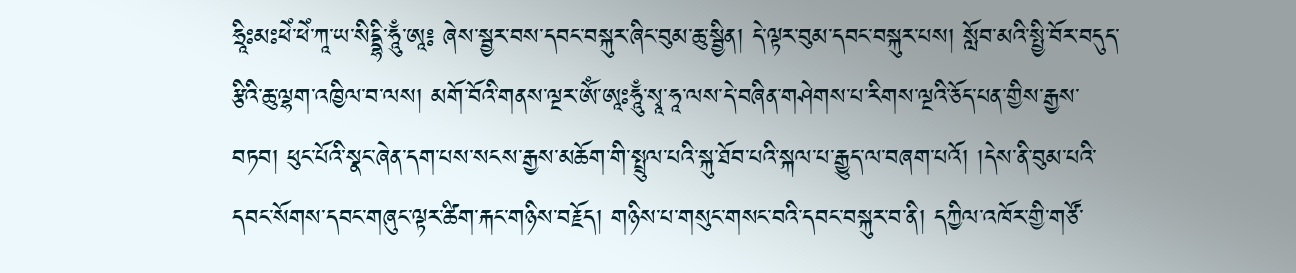ཧྲཱིཿམཿཕེཾ་ཕེཾ་ཀཱ་ཡ་སིདྡྷི་ཧཱུྃ་ཨཱ༔ ཞེས་སྦྱར་བས་དབང་བསྐུར་ཞིང་བུམ་ཆུ་སྦྱིན། དེ་ལྟར་བུམ་དབང་བསྐུར་པས། སློབ་མའི་སྤྱི་བོར་བདུད་རྩིའི་ཆུ་ལྷག་འཁྱིལ་བ་ལས། མགོ་བོའི་གནས་ལྔར་ཨོཾ་ཨཱཿཧཱུྃ་སྭཱ་ཧཱ་ལས་དེ་བཞིན་གཤེགས་པ་རིགས་ལྔའི་ཅོད་པན་གྱིས་རྒྱས་བཏབ། ཕུང་པོའི་སྣང་ཞེན་དག་པས་སངས་རྒྱས་མཆོག་གི་སྤྲུལ་པའི་སྐུ་ཐོབ་པའི་སྐལ་པ་རྒྱུད་ལ་བཞག་པའོ། །དེས་ནི་བུམ་པའི་དབང་སོགས་དབང་གཞུང་ལྟར་ཚིག་རྐང་གཉིས་བརྗོད། གཉིས་པ་གསུང་གསང་བའི་དབང་བསྐུར་བ་ནི། དཀྱིལ་འཁོར་གྱི་གཙོ་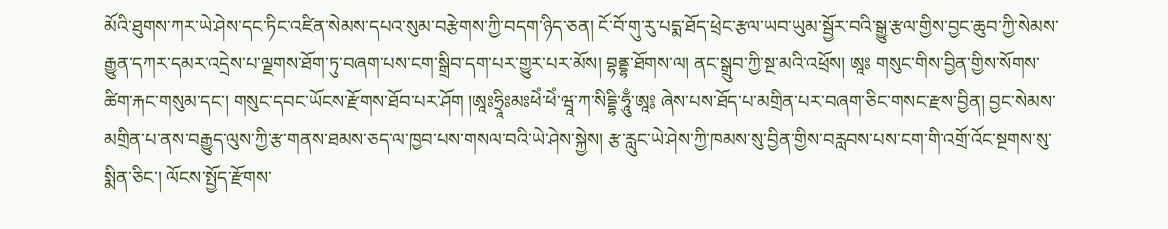མོའི་ཐུགས་ཀར་ཡེ་ཤེས་དང་ཏིང་འཛིན་སེམས་དཔའ་སུམ་བརྩེགས་ཀྱི་བདག་ཉིད་ཅན། ངོ་བོ་གུ་རུ་པདྨ་ཐོད་ཕྲེང་རྩལ་ཡབ་ཡུམ་སྦྱོར་བའི་སྒྱུ་རྩལ་གྱིས་བྱང་ཆུབ་ཀྱི་སེམས་རྒྱུན་དཀར་དམར་འདྲེས་པ་ལྗགས་ཐོག་ཏུ་བཞག་པས་ངག་སྒྲིབ་དག་པར་གྱུར་པར་མོས། བྷནྡྷ་ཐོགས་ལ། ནང་སྒྲུབ་ཀྱི་སྔ་མའི་འཕྲོས། ཨཱཿ གསུང་གིས་བྱིན་གྱིས་སོགས་ཚིག་རྐང་གསུམ་དང་། གསུང་དབང་ཡོངས་རྫོགས་ཐོབ་པར་ཤོག །ཨཱཿཧྲཱིཿམཿཕེཾ་ཕེཾ་ཝཱ་ཀ་སིདྡྷི་ཧཱུྃ་ཨཱ༔ ཞེས་པས་ཐོད་པ་མགྲིན་པར་བཞག་ཅིང་གསང་རྫས་བྱིན། བྱང་སེམས་མགྲིན་པ་ནས་བརྒྱུད་ལུས་ཀྱི་རྩ་གནས་ཐམས་ཅད་ལ་ཁྱབ་པས་གསལ་བའི་ཡེ་ཤེས་སྐྱེས། རྩ་རླུང་ཡེ་ཤེས་ཀྱི་ཁམས་སུ་བྱིན་གྱིས་བརླབས་པས་ངག་གི་འགྲོ་འོང་སྔགས་སུ་སྨིན་ཅིང་། ལོངས་སྤྱོད་རྫོགས་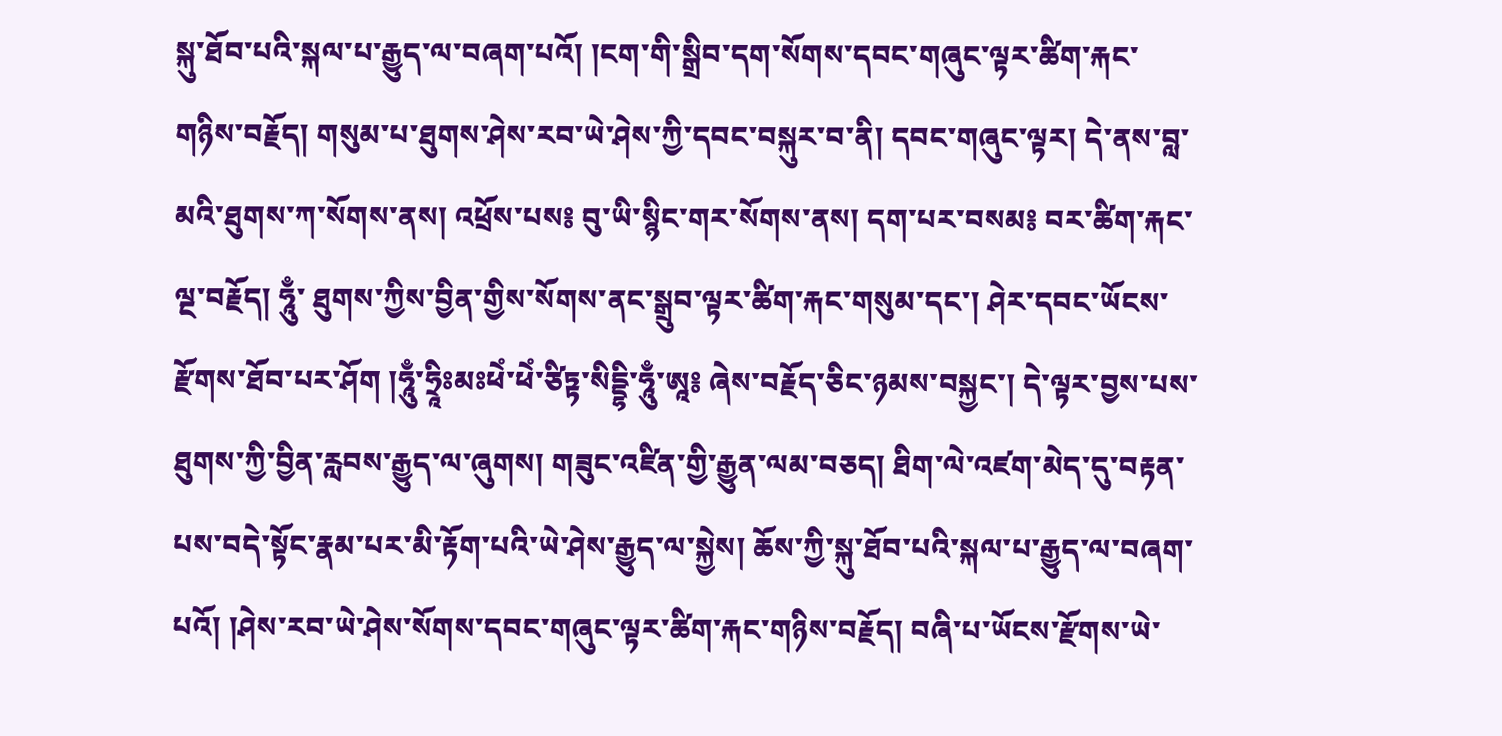སྐུ་ཐོབ་པའི་སྐལ་པ་རྒྱུད་ལ་བཞག་པའོ། །ངག་གི་སྒྲིབ་དག་སོགས་དབང་གཞུང་ལྟར་ཚིག་རྐང་གཉིས་བརྗོད། གསུམ་པ་ཐུགས་ཤེས་རབ་ཡེ་ཤེས་ཀྱི་དབང་བསྐུར་བ་ནི། དབང་གཞུང་ལྟར། དེ་ནས་བླ་མའི་ཐུགས་ཀ་སོགས་ནས། འཕྲོས་པས༔ བུ་ཡི་སྙིང་གར་སོགས་ནས། དག་པར་བསམ༔ བར་ཚིག་རྐང་ལྔ་བརྗོད། ཧཱུྃ་ ཐུགས་ཀྱིས་བྱིན་གྱིས་སོགས་ནང་སྒྲུབ་ལྟར་ཚིག་རྐང་གསུམ་དང་། ཤེར་དབང་ཡོངས་རྫོགས་ཐོབ་པར་ཤོག །ཧཱུྃ་ཧྲཱིཿམཿཕེཾ་ཕེཾ་ཙིཏྟ་སིདྡྷི་ཧཱུྃ་ཨཱ༔ ཞེས་བརྗོད་ཅིང་ཉམས་བསྐྱང་། དེ་ལྟར་བྱས་པས་ཐུགས་ཀྱི་བྱིན་རླབས་རྒྱུད་ལ་ཞུགས། གཟུང་འཛིན་གྱི་རྒྱུན་ལམ་བཅད། ཐིག་ལེ་འཛག་མེད་དུ་བརྟན་པས་བདེ་སྟོང་རྣམ་པར་མི་རྟོག་པའི་ཡེ་ཤེས་རྒྱུད་ལ་སྐྱེས། ཆོས་ཀྱི་སྐུ་ཐོབ་པའི་སྐལ་པ་རྒྱུད་ལ་བཞག་པའོ། །ཤེས་རབ་ཡེ་ཤེས་སོགས་དབང་གཞུང་ལྟར་ཚིག་རྐང་གཉིས་བརྗོད། བཞི་པ་ཡོངས་རྫོགས་ཡེ་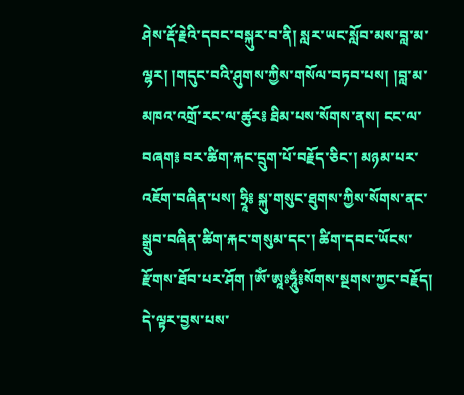ཤེས་རྡོ་རྗེའི་དབང་བསྐུར་བ་ནི། སླར་ཡང་སློབ་མས་བླ་མ་ལྷར། །གདུང་བའི་ཤུགས་ཀྱིས་གསོལ་བཏབ་པས། །བླ་མ་མཁའ་འགྲོ་རང་ལ་ཚུར༔ ཐིམ་པས་སོགས་ནས། ངང་ལ་བཞག༔ བར་ཚིག་རྐང་དྲུག་པོ་བརྗོད་ཅིང་། མཉམ་པར་འཇོག་བཞིན་པས། ཧྲཱི༔ སྐུ་གསུང་ཐུགས་ཀྱིས་སོགས་ནང་སྒྲུབ་བཞིན་ཚིག་རྐང་གསུམ་དང་། ཚིག་དབང་ཡོངས་རྫོགས་ཐོབ་པར་ཤོག །ཨོཾ་ཨཱཿཧཱུྃ༔སོགས་སྔགས་ཀྱང་བརྗོད། དེ་ལྟར་བྱས་པས་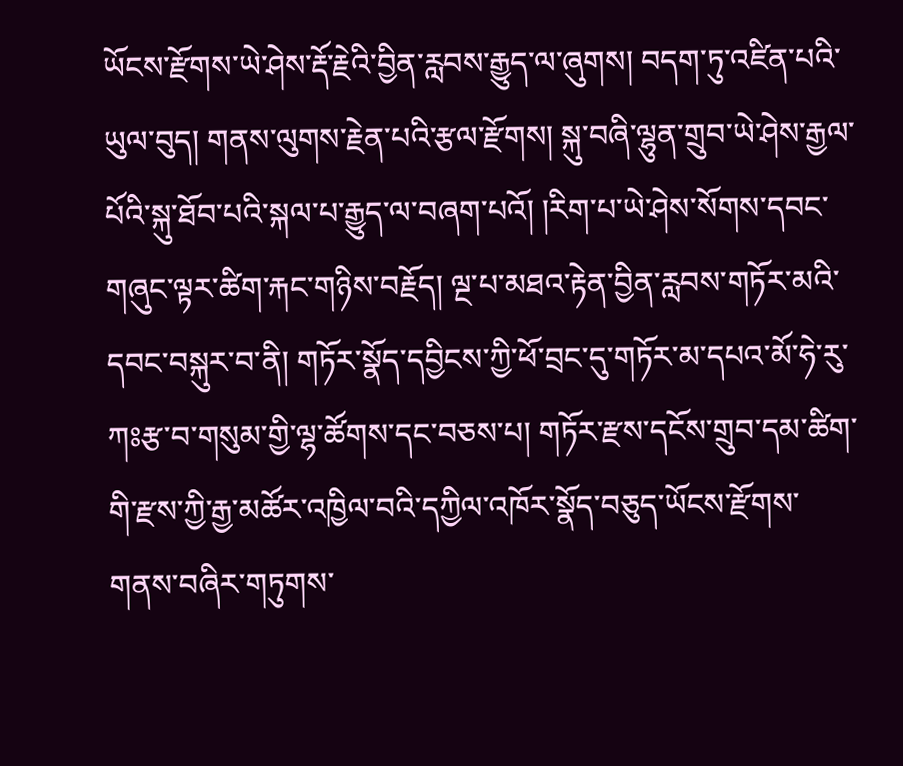ཡོངས་རྫོགས་ཡེ་ཤེས་རྡོ་རྗེའི་བྱིན་རླབས་རྒྱུད་ལ་ཞུགས། བདག་ཏུ་འཛིན་པའི་ཡུལ་བུད། གནས་ལུགས་རྗེན་པའི་རྩལ་རྫོགས། སྐུ་བཞི་ལྷུན་གྲུབ་ཡེ་ཤེས་རྒྱལ་པོའི་སྐུ་ཐོབ་པའི་སྐལ་པ་རྒྱུད་ལ་བཞག་པའོ། །རིག་པ་ཡེ་ཤེས་སོགས་དབང་གཞུང་ལྟར་ཚིག་རྐང་གཉིས་བརྗོད། ལྔ་པ་མཐའ་རྟེན་བྱིན་རླབས་གཏོར་མའི་དབང་བསྐུར་བ་ནི། གཏོར་སྣོད་དབྱིངས་ཀྱི་ཕོ་བྲང་དུ་གཏོར་མ་དཔའ་མོ་ཧེ་རུ་ཀཿརྩ་བ་གསུམ་གྱི་ལྷ་ཚོགས་དང་བཅས་པ། གཏོར་རྫས་དངོས་གྲུབ་དམ་ཚིག་གི་རྫས་ཀྱི་རྒྱ་མཚོར་འཁྱིལ་བའི་དཀྱིལ་འཁོར་སྣོད་བཅུད་ཡོངས་རྫོགས་གནས་བཞིར་གཏུགས་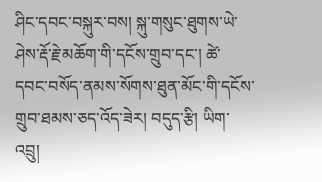ཤིང་དབང་བསྐུར་བས། སྐུ་གསུང་ཐུགས་ཡེ་ཤེས་རྡོ་རྗེ་མཆོག་གི་དངོས་གྲུབ་དང་། ཚེ་དབང་བསོད་ནམས་སོགས་ཐུན་མོང་གི་དངོས་གྲུབ་ཐམས་ཅད་འོད་ཟེར། བདུད་རྩི། ཡིག་འབྲུ།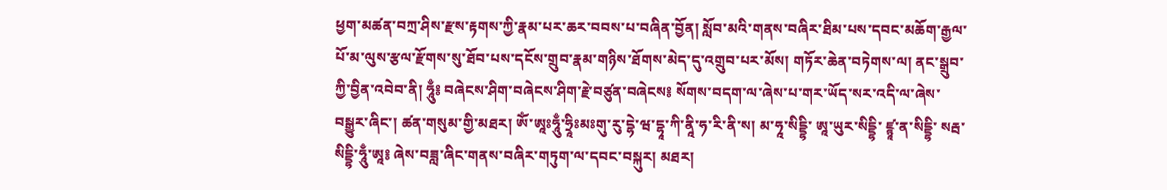ཕྱག་མཚན་བཀྲ་ཤིས་རྫས་རྟགས་ཀྱི་རྣམ་པར་ཆར་བབས་པ་བཞིན་བྱོན། སློབ་མའི་གནས་བཞིར་ཐིམ་པས་དབང་མཆོག་རྒྱལ་པོ་མ་ལུས་རྩལ་རྫོགས་སུ་ཐོབ་པས་དངོས་གྲུབ་རྣམ་གཉིས་ཐོགས་མེད་དུ་འགྲུབ་པར་མོས། གཏོར་ཆེན་བཏེགས་ལ། ནང་སྒྲུབ་ཀྱི་བྱིན་འབེབ་ནི། ཧཱུྃ༔ བཞེངས་ཤིག་བཞེངས་ཤིག་རྗེ་བཙུན་བཞེངས༔ སོགས་བདག་ལ་ཞེས་པ་གར་ཡོད་སར་འདི་ལ་ཞེས་བསྒྱུར་ཞིང་། ཚན་གསུམ་གྱི་མཐར། ཨོཾ་ཨཱཿཧཱུྃ་ཧྲཱིཿམཿགུ་རུ་དྷེ་ཝ་དྷཱ་ཀི་ནཱི་ཧ་རི་ནི་ས། མ་ཧཱ་སིདྡྷི་ ཨཱ་ཡུར་སིདྡྷི་ ཛྙཱ་ན་སིདྡྷི་ སརྦ་སིདྡྷི་ཧཱུྃ་ཨཱ༔ ཞེས་བཟླ་ཞིང་གནས་བཞིར་གཏུག་ལ་དབང་བསྐུར། མཐར།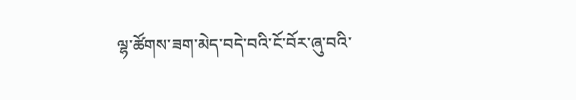ལྷ་ཚོགས་ཟག་མེད་བདེ་བའི་ངོ་བོར་ཞུ་བའི་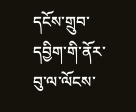དངོས་གྲུབ་དབྱིག་གི་ནོར་བུ་ལ་ལོངས་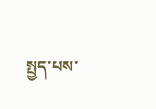སྤྱད་པས་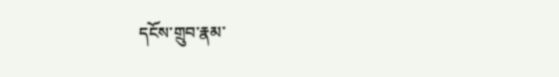དངོས་གྲུབ་རྣམ་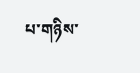པ་གཉིས་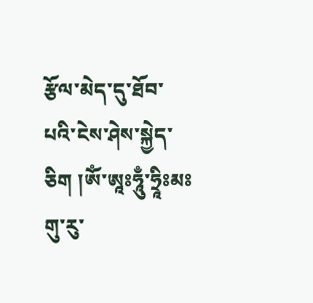རྩོལ་མེད་དུ་ཐོབ་པའི་ངེས་ཤེས་སྐྱེད་ཅིག །ཨོཾ་ཨཱཿཧཱུྃ་ཧྲཱིཿམཿགུ་རུ་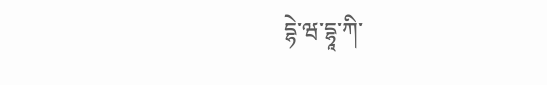དྷེ་ཝ་དྷཱ་ཀི་